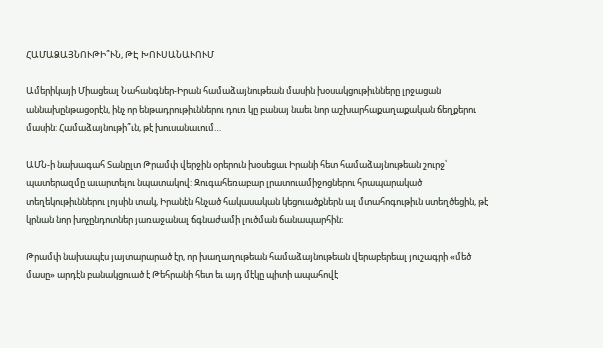ՀԱՄԱՁԱՅՆՈՒԹԻ՞ՒՆ, ԹԷ ԽՈՒՍԱՆԱՒՈՒՄ

Ամերիկայի Միացեալ Նահանգներ-Իրան համաձայնութեան մասին խօսակցութիւնները լրջացան աննախընթացօրէն, ինչ որ ենթադրութիւններու դուռ կը բանայ նաեւ նոր աշխարհաքաղաքական ճեղքերու մասին: Համաձայնութի՞ւն, թէ խուսանաւում…

ԱՄՆ-ի նախագահ Տանըլտ Թրամփ վերջին օրերուն խօսեցաւ Իրանի հետ համաձայնութեան շուրջ՝ պատերազմը աւարտելու նպատակով: Զուգահեռաբար լրատուամիջոցներու հրապարակած տեղեկութիւններու լոյսին տակ, Իրանէն հնչած հակասական կեցուածքներն ալ մտահոգութիւն ստեղծեցին, թէ կրնան նոր խոչընդոտներ յառաջանալ ճգնաժամի լուծման ճանապարհին։

Թրամփ նախապէս յայտարարած էր, որ խաղաղութեան համաձայնութեան վերաբերեալ յուշագրի «մեծ մասը» արդէն բանակցուած է Թեհրանի հետ եւ այդ մէկը պիտի ապահովէ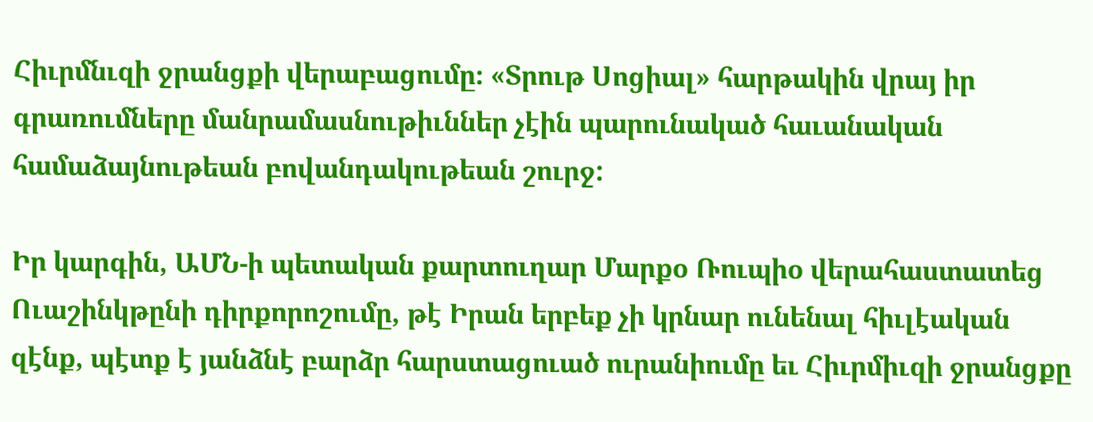Հիւրմնւզի ջրանցքի վերաբացումը։ «Տրութ Սոցիալ» հարթակին վրայ իր գրառումները մանրամասնութիւններ չէին պարունակած հաւանական համաձայնութեան բովանդակութեան շուրջ:

Իր կարգին, ԱՄՆ-ի պետական քարտուղար Մարքօ Ռուպիօ վերահաստատեց Ուաշինկթընի դիրքորոշումը, թէ Իրան երբեք չի կրնար ունենալ հիւլէական զէնք, պէտք է յանձնէ բարձր հարստացուած ուրանիումը եւ Հիւրմիւզի ջրանցքը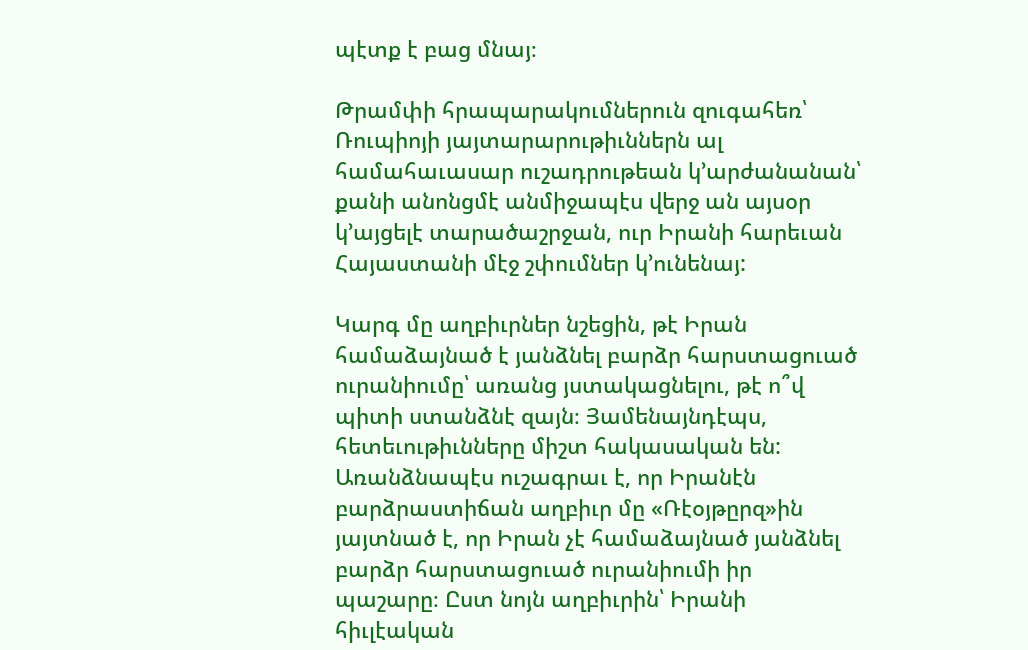պէտք է բաց մնայ։

Թրամփի հրապարակումներուն զուգահեռ՝ Ռուպիոյի յայտարարութիւններն ալ համահաւասար ուշադրութեան կ՚արժանանան՝ քանի անոնցմէ անմիջապէս վերջ ան այսօր կ՚այցելէ տարածաշրջան, ուր Իրանի հարեւան Հայաստանի մէջ շփումներ կ՚ունենայ:

Կարգ մը աղբիւրներ նշեցին, թէ Իրան համաձայնած է յանձնել բարձր հարստացուած ուրանիումը՝ առանց յստակացնելու, թէ ո՞վ պիտի ստանձնէ զայն։ Յամենայնդէպս, հետեւութիւնները միշտ հակասական են: Առանձնապէս ուշագրաւ է, որ Իրանէն բարձրաստիճան աղբիւր մը «Ռէօյթըրզ»ին յայտնած է, որ Իրան չէ համաձայնած յանձնել բարձր հարստացուած ուրանիումի իր պաշարը։ Ըստ նոյն աղբիւրին՝ Իրանի հիւլէական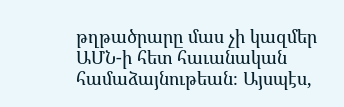թղթածրարը մաս չի կազմեր ԱՄՆ-ի հետ հաւանական համաձայնութեան։ Այսպէս,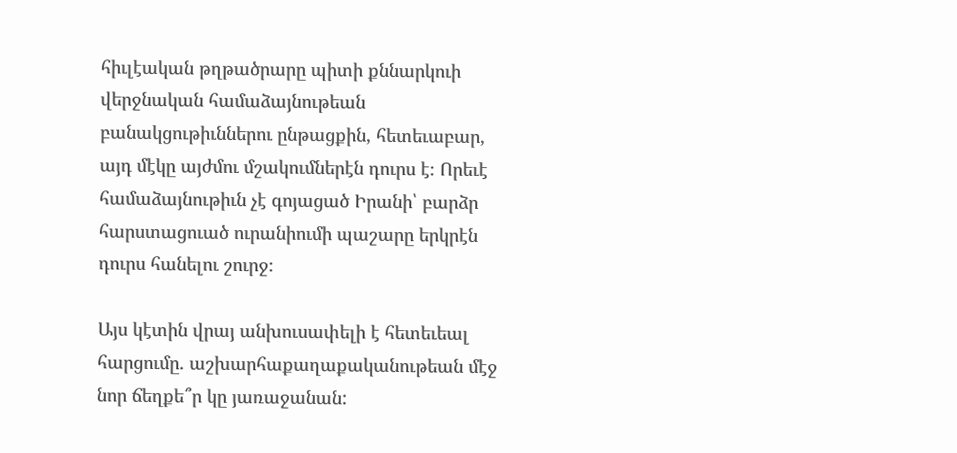հիւլէական թղթածրարը պիտի քննարկուի վերջնական համաձայնութեան բանակցութիւններու ընթացքին, հետեւաբար, այդ մէկը այժմու մշակումներէն դուրս է։ Որեւէ համաձայնութիւն չէ գոյացած Իրանի՝ բարձր հարստացուած ուրանիումի պաշարը երկրէն դուրս հանելու շուրջ։

Այս կէտին վրայ անխուսափելի է հետեւեալ հարցումը. աշխարհաքաղաքականութեան մէջ նոր ճեղքե՞ր կը յառաջանան: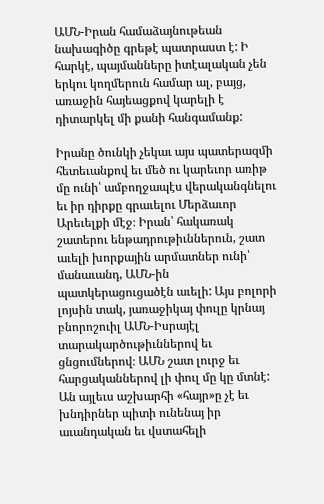ԱՄՆ-Իրան համաձայնութեան նախագիծը գրեթէ պատրաստ է: Ի հարկէ, պայմանները իտէալական չեն երկու կողմերուն համար ալ, բայց, առաջին հայեացքով կարելի է դիտարկել մի քանի հանգամանք:

Իրանը ծունկի չեկաւ այս պատերազմի հետեւանքով եւ մեծ ու կարեւոր առիթ մը ունի՝ ամբողջապէս վերականգնելու եւ իր դիրքը գրաւելու Մերձաւոր Արեւելքի մէջ։ Իրան՝ հակառակ շատերու ենթադրութիւններուն, շատ աւելի խորքային արմատներ ունի՝ մանաւանդ, ԱՄՆ-ին պատկերացուցածէն աւելի: Այս բոլորի լոյսին տակ, յառաջիկայ փուլը կրնայ բնորոշուիլ ԱՄՆ-Իսրայէլ տարակարծութիւններով եւ ցնցումներով։ ԱՄՆ շատ լուրջ եւ հարցականներով լի փուլ մը կը մտնէ: Ան այլեւս աշխարհի «հայր»ը չէ եւ խնդիրներ պիտի ունենայ իր աւանդական եւ վստահելի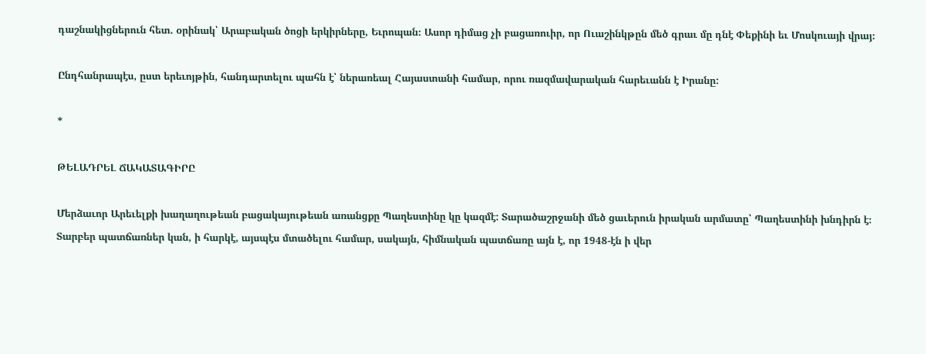դաշնակիցներուն հետ. օրինակ՝ Արաբական ծոցի երկիրները, Եւրոպան։ Ասոր դիմաց չի բացառուիր, որ Ուաշինկթըն մեծ գրաւ մը դնէ Փեքինի եւ Մոսկուայի վրայ։

Ընդհանրապէս, ըստ երեւոյթին, հանդարտելու պահն է՝ ներառեալ Հայաստանի համար, որու ռազմավարական հարեւանն է Իրանը:

*

ԹԵԼԱԴՐԵԼ ՃԱԿԱՏԱԳԻՐԸ

Մերձաւոր Արեւելքի խաղաղութեան բացակայութեան առանցքը Պաղեստինը կը կազմէ: Տարածաշրջանի մեծ ցաւերուն իրական արմատը՝ Պաղեստինի խնդիրն է։ Տարբեր պատճառներ կան, ի հարկէ, այսպէս մտածելու համար, սակայն, հիմնական պատճառը այն է, որ 1948-էն ի վեր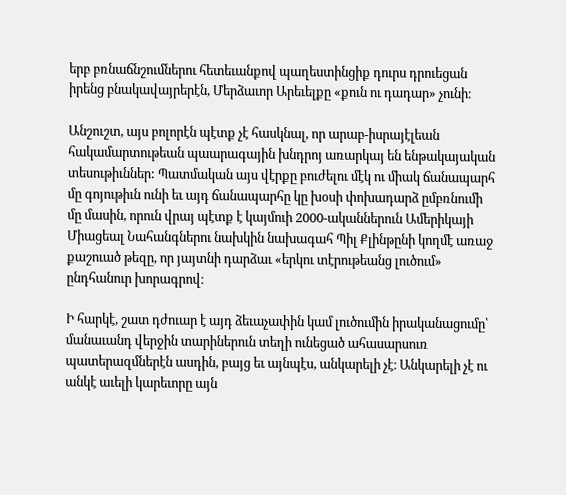երբ բռնաճնշումներու հետեւանքով պաղեստինցիք դուրս դրուեցան իրենց բնակավայրերէն, Մերձաւոր Արեւելքը «քուն ու դադար» չունի։

Անշուշտ, այս բոլորէն պէտք չէ հասկնալ, որ արաբ-իսրայէլեան հակամարտութեան պաարագային խնդրոյ առարկայ են ենթակայական տեսութիւններ: Պատմական այս վէրքը բուժելու մէկ ու միակ ճանապարհ մը գոյութիւն ունի եւ այդ ճանապարհը կը խօսի փոխադարձ ըմբռնումի մը մասին, որուն վրայ պէտք է կայմուի 2000-ականներուն Ամերիկայի Միացեալ Նահանգներու նախկին նախագահ Պիլ Քլինթընի կողմէ առաջ քաշուած թեզը, որ յայտնի դարձաւ «երկու տէրութեանց լուծում» ընդհանուր խորագրով։

Ի հարկէ, շատ դժուար է այդ ձեւաչափին կամ լուծումին իրականացումը՝ մանաւանդ վերջին տարիներուն տեղի ունեցած ահասարսուռ պատերազմներէն ասդին, բայց եւ այնպէս, անկարելի չէ։ Անկարելի չէ ու անկէ աւելի կարեւորը այն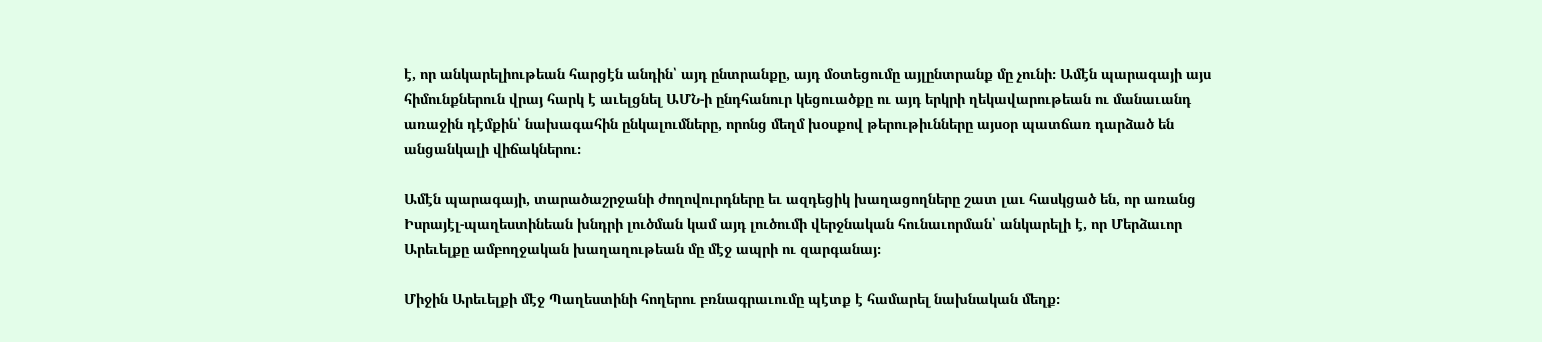է, որ անկարելիութեան հարցէն անդին՝ այդ ընտրանքը, այդ մօտեցումը այլընտրանք մը չունի։ Ամէն պարագայի այս հիմունքներուն վրայ հարկ է աւելցնել ԱՄՆ-ի ընդհանուր կեցուածքը ու այդ երկրի ղեկավարութեան ու մանաւանդ առաջին դէմքին՝ նախագահին ընկալումները, որոնց մեղմ խօսքով թերութիւնները այսօր պատճառ դարձած են անցանկալի վիճակներու։

Ամէն պարագայի, տարածաշրջանի ժողովուրդները եւ ազդեցիկ խաղացողները շատ լաւ հասկցած են, որ առանց Իսրայէլ-պաղեստինեան խնդրի լուծման կամ այդ լուծումի վերջնական հունաւորման՝ անկարելի է, որ Մերձաւոր Արեւելքը ամբողջական խաղաղութեան մը մէջ ապրի ու զարգանայ։

Միջին Արեւելքի մէջ Պաղեստինի հողերու բռնագրաւումը պէտք է համարել նախնական մեղք։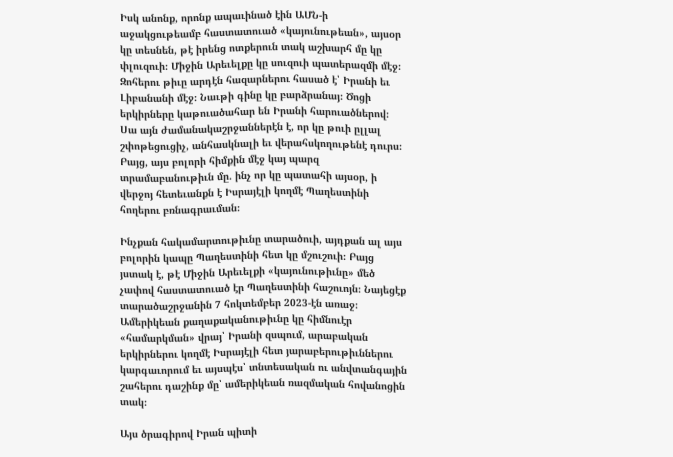Իսկ անոնք, որոնք ապաւինած էին ԱՄՆ-ի աջակցութեամբ հաստատուած «կայունութեան», այսօր կը տեսնեն, թէ իրենց ոտքերուն տակ աշխարհ մը կը փլուզուի։ Միջին Արեւելքը կը սուզուի պատերազմի մէջ։ Զոհերու թիւը արդէն հազարներու հասած է՝ Իրանի եւ Լիբանանի մէջ։ Նաւթի գինը կը բարձրանայ։ Ծոցի երկիրները կաթուածահար են Իրանի հարուածներով։ Սա այն ժամանակաշրջաններէն է, որ կը թուի ըլլալ շփոթեցուցիչ, անհասկնալի եւ վերահսկողութենէ դուրս։ Բայց, այս բոլորի հիմքին մէջ կայ պարզ տրամաբանութիւն մը. ինչ որ կը պատահի այսօր, ի վերջոյ հետեւանքն է Իսրայէլի կողմէ Պաղեստինի հողերու բռնագրաւման։

Ինչքան հակամարտութիւնը տարածուի, այդքան ալ այս բոլորին կապը Պաղեստինի հետ կը մշուշուի։ Բայց յստակ է, թէ Միջին Արեւելքի «կայունութիւնը» մեծ չափով հաստատուած էր Պաղեստինի հաշուոյն։ Նայեցէք տարածաշրջանին 7 հոկտեմբեր 2023-էն առաջ։ Ամերիկեան քաղաքականութիւնը կը հիմնուէր «համարկման» վրայ՝ Իրանի զսպում, արաբական երկիրներու կողմէ Իսրայէլի հետ յարաբերութիւններու կարգաւորում եւ այսպէս՝ տնտեսական ու անվտանգային շահերու դաշինք մը՝ ամերիկեան ռազմական հովանոցին տակ։

Այս ծրագիրով Իրան պիտի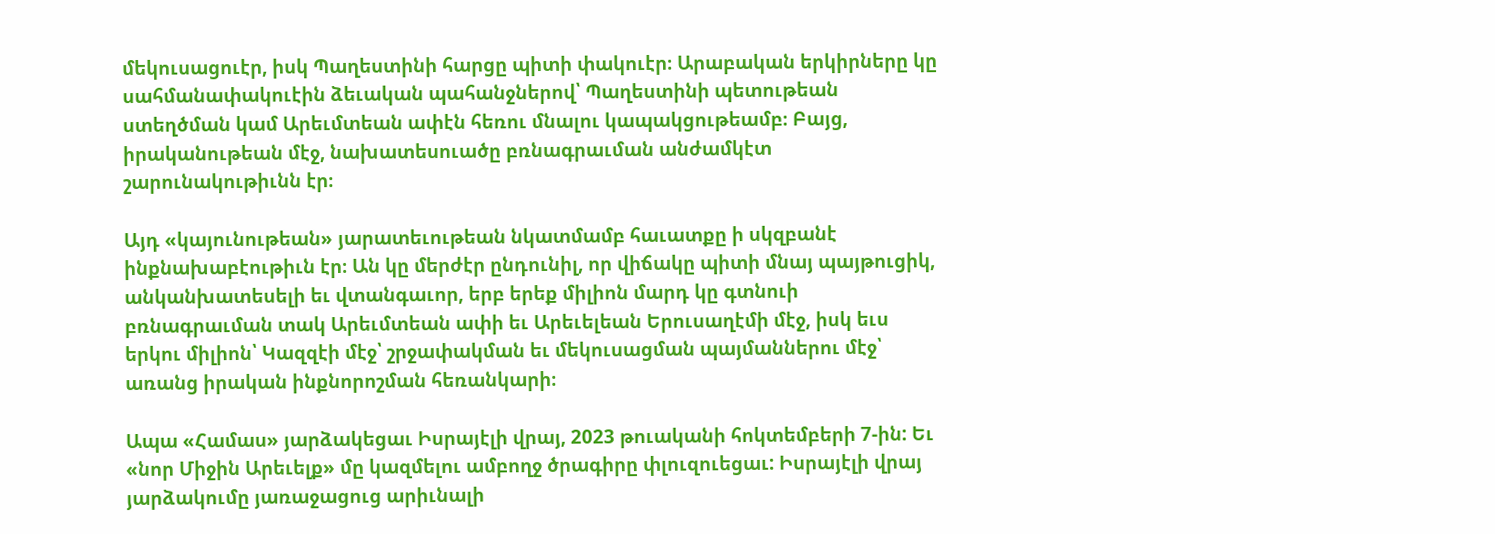մեկուսացուէր, իսկ Պաղեստինի հարցը պիտի փակուէր։ Արաբական երկիրները կը սահմանափակուէին ձեւական պահանջներով՝ Պաղեստինի պետութեան ստեղծման կամ Արեւմտեան ափէն հեռու մնալու կապակցութեամբ։ Բայց, իրականութեան մէջ, նախատեսուածը բռնագրաւման անժամկէտ շարունակութիւնն էր։

Այդ «կայունութեան» յարատեւութեան նկատմամբ հաւատքը ի սկզբանէ ինքնախաբէութիւն էր։ Ան կը մերժէր ընդունիլ, որ վիճակը պիտի մնայ պայթուցիկ, անկանխատեսելի եւ վտանգաւոր, երբ երեք միլիոն մարդ կը գտնուի բռնագրաւման տակ Արեւմտեան ափի եւ Արեւելեան Երուսաղէմի մէջ, իսկ եւս երկու միլիոն՝ Կազզէի մէջ՝ շրջափակման եւ մեկուսացման պայմաններու մէջ՝ առանց իրական ինքնորոշման հեռանկարի։

Ապա «Համաս» յարձակեցաւ Իսրայէլի վրայ, 2023 թուականի հոկտեմբերի 7-ին: Եւ «նոր Միջին Արեւելք» մը կազմելու ամբողջ ծրագիրը փլուզուեցաւ: Իսրայէլի վրայ յարձակումը յառաջացուց արիւնալի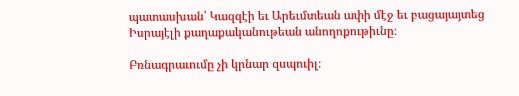պատասխան՝ Կազզէի եւ Արեւմտեան ափի մէջ եւ բացայայտեց Իսրայէլի քաղաքականութեան անողոքութիւնը։

Բռնագրաւումը չի կրնար զսպուիլ։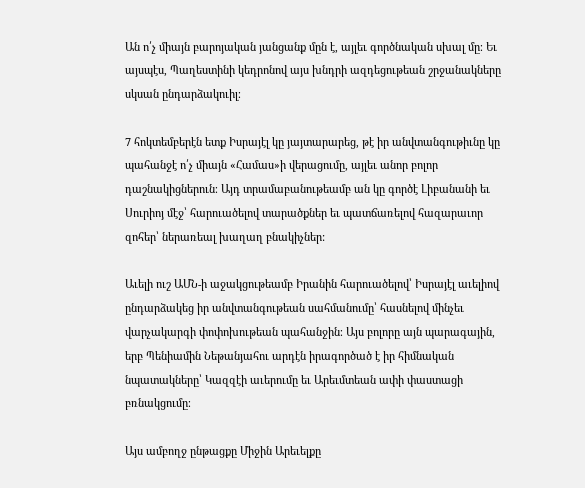Ան ո՛չ միայն բարոյական յանցանք մըն է, այլեւ գործնական սխալ մը։ Եւ այսպէս, Պաղեստինի կեդրոնով այս խնդրի ազդեցութեան շրջանակները սկսան ընդարձակուիլ։

7 հոկտեմբերէն ետք Իսրայէլ կը յայտարարեց, թէ իր անվտանգութիւնը կը պահանջէ ո՛չ միայն «Համաս»ի վերացումը, այլեւ անոր բոլոր դաշնակիցներուն։ Այդ տրամաբանութեամբ ան կը գործէ Լիբանանի եւ Սուրիոյ մէջ՝ հարուածելով տարածքներ եւ պատճառելով հազարաւոր զոհեր՝ ներառեալ խաղաղ բնակիչներ:

Աւելի ուշ ԱՄՆ-ի աջակցութեամբ Իրանին հարուածելով՝ Իսրայէլ աւելիով ընդարձակեց իր անվտանգութեան սահմանումը՝ հասնելով մինչեւ վարչակարգի փոփոխութեան պահանջին։ Այս բոլորը այն պարագային, երբ Պենիամին Նեթանյահու արդէն իրագործած է իր հիմնական նպատակները՝ Կազզէի աւերումը եւ Արեւմտեան ափի փաստացի բռնակցումը։

Այս ամբողջ ընթացքը Միջին Արեւելքը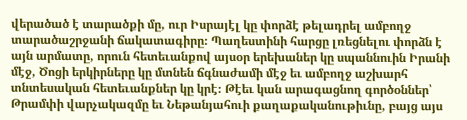վերածած է տարածքի մը, ուր Իսրայէլ կը փորձէ թելադրել ամբողջ տարածաշրջանի ճակատագիրը։ Պաղեստինի հարցը լռեցնելու փորձն է այն արմատը, որուն հետեւանքով այսօր երեխաներ կը սպաննուին Իրանի մէջ, Ծոցի երկիրները կը մտնեն ճգնաժամի մէջ եւ ամբողջ աշխարհ տնտեսական հետեւանքներ կը կրէ։ Թէեւ կան արագացնող գործօններ՝ Թրամփի վարչակազմը եւ Նեթանյահուի քաղաքականութիւնը, բայց այս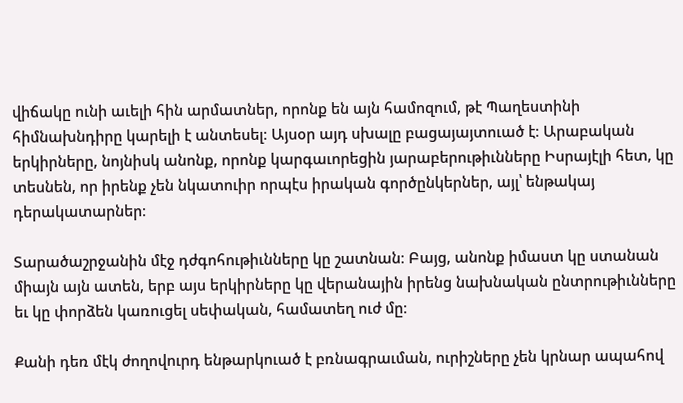վիճակը ունի աւելի հին արմատներ, որոնք են այն համոզում, թէ Պաղեստինի հիմնախնդիրը կարելի է անտեսել։ Այսօր այդ սխալը բացայայտուած է։ Արաբական երկիրները, նոյնիսկ անոնք, որոնք կարգաւորեցին յարաբերութիւնները Իսրայէլի հետ, կը տեսնեն, որ իրենք չեն նկատուիր որպէս իրական գործընկերներ, այլ՝ ենթակայ դերակատարներ։

Տարածաշրջանին մէջ դժգոհութիւնները կը շատնան։ Բայց, անոնք իմաստ կը ստանան միայն այն ատեն, երբ այս երկիրները կը վերանային իրենց նախնական ընտրութիւնները եւ կը փորձեն կառուցել սեփական, համատեղ ուժ մը։

Քանի դեռ մէկ ժողովուրդ ենթարկուած է բռնագրաւման, ուրիշները չեն կրնար ապահով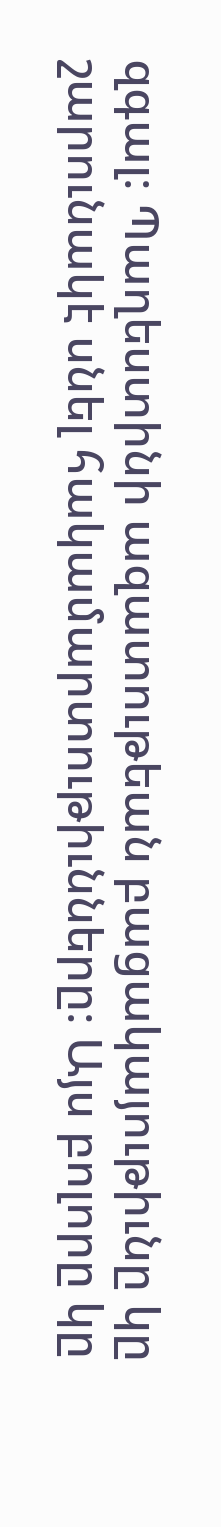զգալ։ Պաղեստինի ազատութեան բացակայութիւնը կը շարունակէ սնել հակամարտութիւնները։ Այս բոլորը կը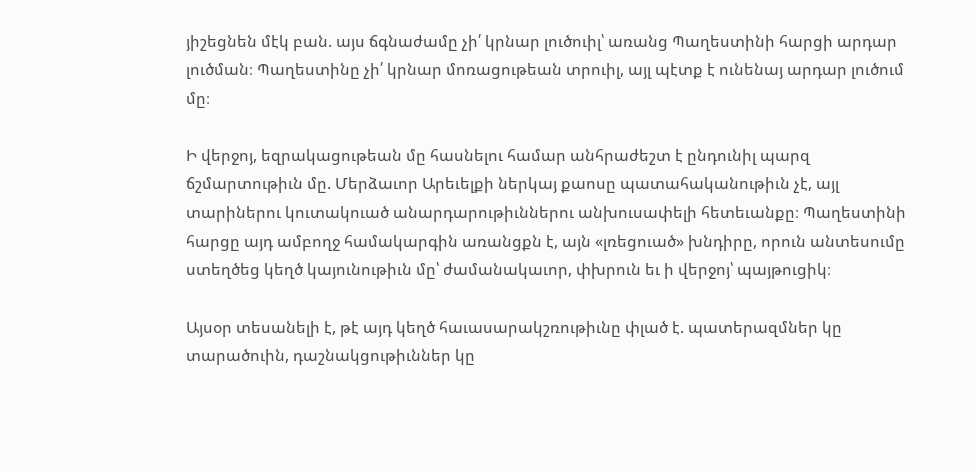յիշեցնեն մէկ բան. այս ճգնաժամը չի՛ կրնար լուծուիլ՝ առանց Պաղեստինի հարցի արդար լուծման։ Պաղեստինը չի՛ կրնար մոռացութեան տրուիլ, այլ պէտք է ունենայ արդար լուծում մը։

Ի վերջոյ, եզրակացութեան մը հասնելու համար անհրաժեշտ է ընդունիլ պարզ ճշմարտութիւն մը. Մերձաւոր Արեւելքի ներկայ քաոսը պատահականութիւն չէ, այլ տարիներու կուտակուած անարդարութիւններու անխուսափելի հետեւանքը։ Պաղեստինի հարցը այդ ամբողջ համակարգին առանցքն է, այն «լռեցուած» խնդիրը, որուն անտեսումը ստեղծեց կեղծ կայունութիւն մը՝ ժամանակաւոր, փխրուն եւ ի վերջոյ՝ պայթուցիկ։

Այսօր տեսանելի է, թէ այդ կեղծ հաւասարակշռութիւնը փլած է. պատերազմներ կը տարածուին, դաշնակցութիւններ կը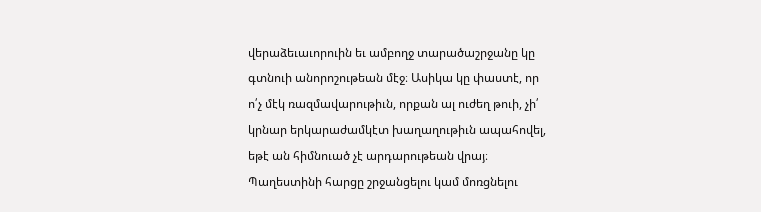վերաձեւաւորուին եւ ամբողջ տարածաշրջանը կը գտնուի անորոշութեան մէջ։ Ասիկա կը փաստէ, որ ո՛չ մէկ ռազմավարութիւն, որքան ալ ուժեղ թուի, չի՛ կրնար երկարաժամկէտ խաղաղութիւն ապահովել, եթէ ան հիմնուած չէ արդարութեան վրայ։ Պաղեստինի հարցը շրջանցելու կամ մոռցնելու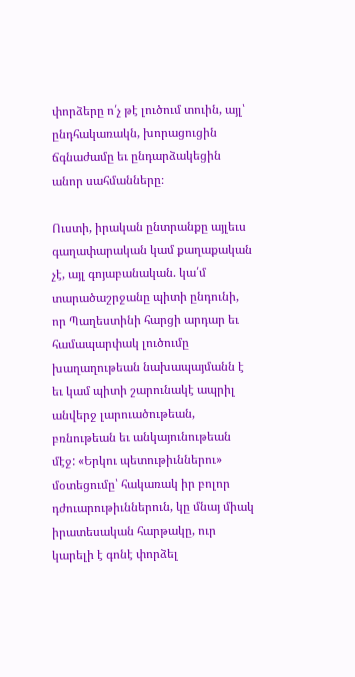փորձերը ո՛չ թէ լուծում տուին, այլ՝ ընդհակառակն, խորացուցին ճգնաժամը եւ ընդարձակեցին անոր սահմանները։

Ուստի, իրական ընտրանքը այլեւս գաղափարական կամ քաղաքական չէ, այլ գոյաբանական. կա՛մ տարածաշրջանը պիտի ընդունի, որ Պաղեստինի հարցի արդար եւ համապարփակ լուծումը խաղաղութեան նախապայմանն է եւ կամ պիտի շարունակէ ապրիլ անվերջ լարուածութեան, բռնութեան եւ անկայունութեան մէջ: «Երկու պետութիւններու» մօտեցումը՝ հակառակ իր բոլոր դժուարութիւններուն, կը մնայ միակ իրատեսական հարթակը, ուր կարելի է գոնէ փորձել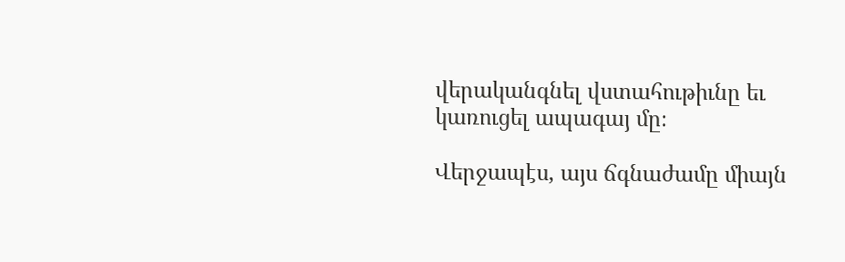վերականգնել վստահութիւնը եւ կառուցել ապագայ մը։

Վերջապէս, այս ճգնաժամը միայն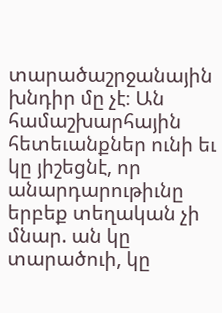տարածաշրջանային խնդիր մը չէ։ Ան համաշխարհային հետեւանքներ ունի եւ կը յիշեցնէ, որ անարդարութիւնը երբեք տեղական չի մնար. ան կը տարածուի, կը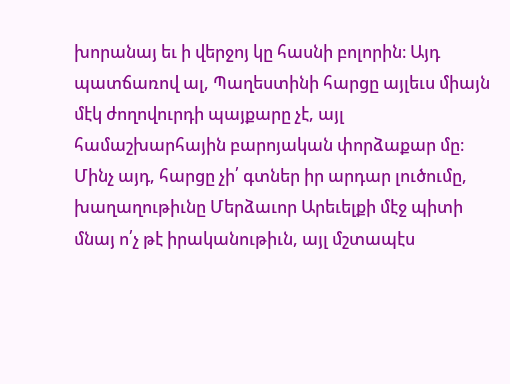խորանայ եւ ի վերջոյ կը հասնի բոլորին։ Այդ պատճառով ալ, Պաղեստինի հարցը այլեւս միայն մէկ ժողովուրդի պայքարը չէ, այլ համաշխարհային բարոյական փորձաքար մը։ Մինչ այդ, հարցը չի՛ գտներ իր արդար լուծումը, խաղաղութիւնը Մերձաւոր Արեւելքի մէջ պիտի մնայ ո՛չ թէ իրականութիւն, այլ մշտապէս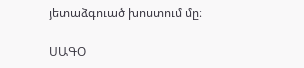յետաձգուած խոստում մը։

ՍԱԳՕ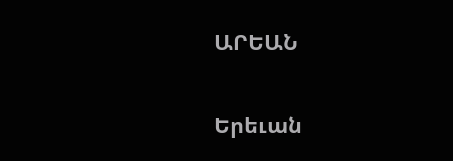ԱՐԵԱՆ

Երեւան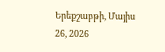Երեքշաբթի, Մայիս 26, 2026